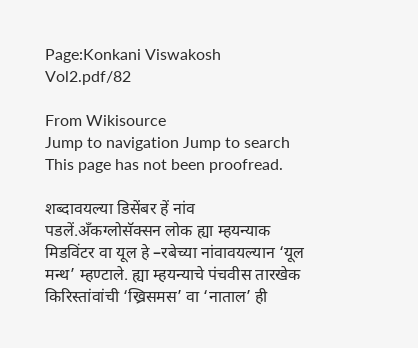Page:Konkani Viswakosh Vol2.pdf/82

From Wikisource
Jump to navigation Jump to search
This page has not been proofread.

शब्दावयल्या डिसेंबर हें नांव पडलें.ॲंकग्लोसॅक्सन लोक ह्या म्हयन्याक मिडविंटर वा यूल हे –रबेच्या नांवावयल्यान ‘यूल मन्थ’ म्हण्टाले. ह्या म्हयन्याचे पंचवीस तारखेक किरिस्तांवांची ‘ख्रिसमस’ वा ‘नाताल’ ही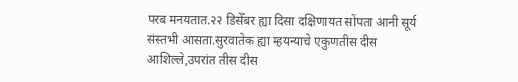परब मनयतात.२२ डिसेँबर ह्या दिसा दक्षिणायत सोंपता आनी सूर्य संस्तभी आसता.सुरवातेक ह्या म्हयन्याचे एकुणतीस दीस आशिल्ले,उपरांत तीस दीस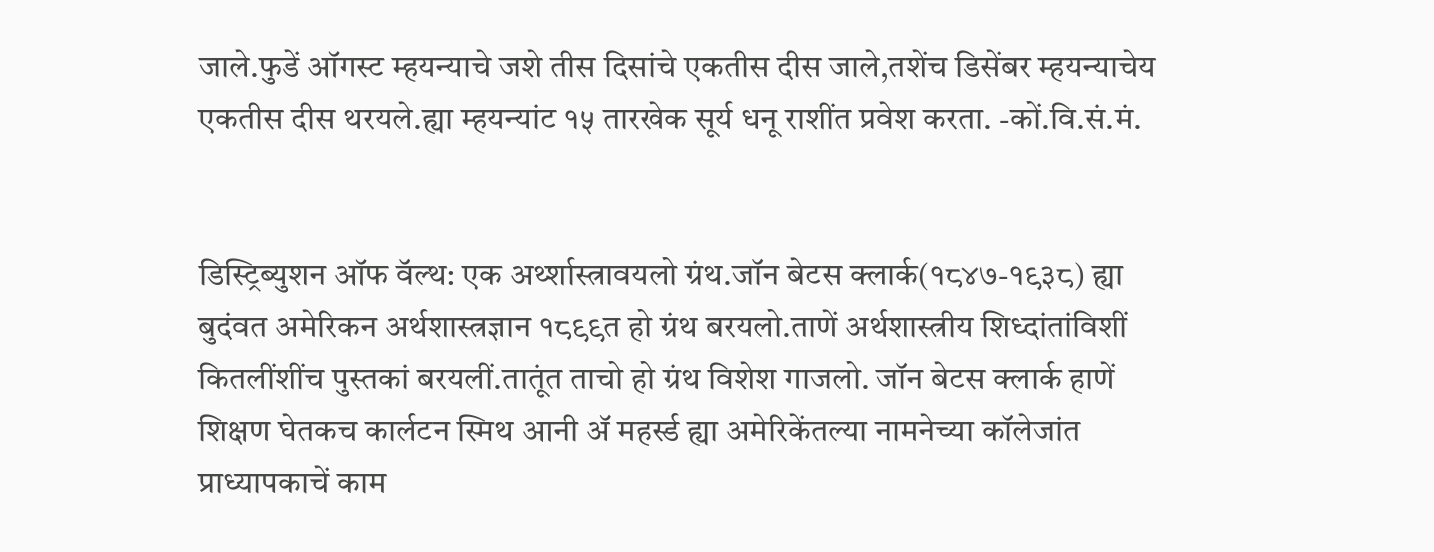जाले.फुडें ऑगस्ट म्हयन्याचे जशे तीस दिसांचे एकतीस दीस जाले,तशेंच डिसेंबर म्हयन्याचेय एकतीस दीस थरयले.ह्या म्हयन्यांट १५ तारखेक सूर्य धनू राशींत प्रवेश करता. -कों.वि.सं.मं.


डिस्ट्रिब्युशन ऑफ वॅल्थ: एक अर्थ्शास्त्रावयलो ग्रंथ.जॉन बेटस क्लार्क(१८४७-१९३८) ह्या बुदंवत अमेरिकन अर्थशास्त्रज्ञान १८९९त हो ग्रंथ बरयलो.ताणें अर्थशास्त्रीय शिध्दांतांविशीं कितलींशींच पुस्तकां बरयलीं.तातूंत ताचो हो ग्रंथ विशेश गाजलो. जॉन बेटस क्लार्क हाणें शिक्षण घेतकच कार्लटन स्मिथ आनी ॲ महर्स्ड ह्या अमेरिकेंतल्या नामनेच्या कॉलेजांत प्राध्यापकाचें काम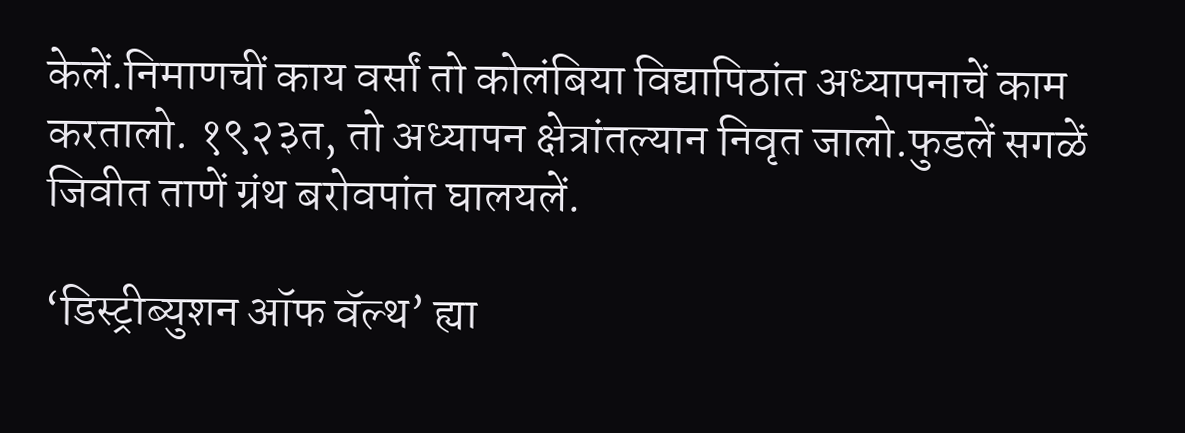केलें.निमाणचीं काय वर्सां तो कोलंबिया विद्यापिठांत अध्यापनाचें काम करतालो. १९२३त, तो अध्यापन क्षेत्रांतल्यान निवृत जालो.फुडलें सगळें जिवीत ताणें ग्रंथ बरोवपांत घालयलें.

‘डिस्ट्रीब्युशन ऑफ वॅल्थ’ ह्या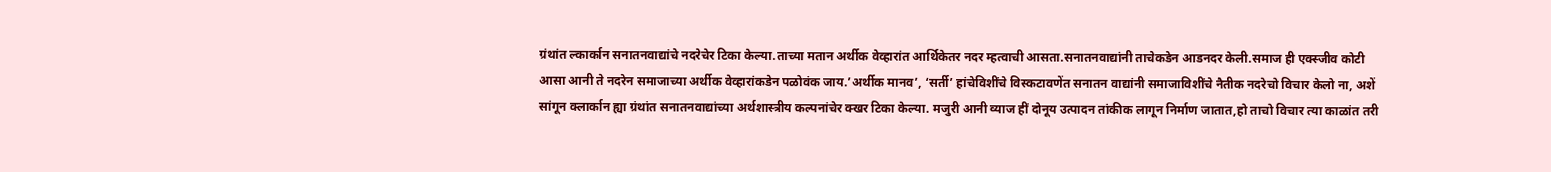ग्रंथांत ल्कार्कान सनातनवाद्यांचे नदरेचेर टिका केल्या.ताच्या मतान अर्थीक वेव्हारांत आर्थिकेतर नदर म्हत्वाची आसता.सनातनवाद्यांनी ताचेकडेन आडनदर केली.समाज ही एक्स्जीव कोटी आसा आनी ते नदरेन समाजाच्या अर्थीक वेव्हारांकडेन पळोवंक जाय.’अर्थीक मानव’, ‘सर्ती’ हांचेविशींचे विस्कटावणेंत सनातन वाद्यांनी समाजाविशींचे नैतीक नदरेचो विचार केलो ना, अशें सांगून क्लार्कान ह्या ग्रंथांत सनातनवाद्यांच्या अर्थशास्त्रीय कल्पनांचेर क्खर टिका केल्या. मजुरी आनी व्याज हीं दोनूय उत्पादन तांकीक लागून निर्माण जातात,हो ताचो विचार त्या काळांत तरी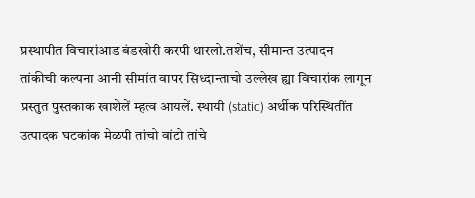प्रस्थापीत विचारांआड बंडखोरी करपी थारलो.तशेंच, सीमान्त उत्पादन तांकीची कल्पना आनी सीमांत वापर सिध्दान्ताचो उल्लेख ह्या विचारांक लागून प्रस्तुत पुस्तकाक खाशेलें म्हत्व आयलें. स्थायी (static) अर्थीक परिस्थितींत उत्पादक घटकांक मेळपी तांचो वांटो तांचे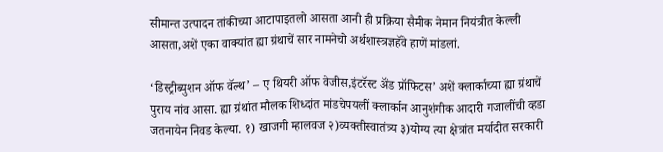सीमान्त उत्पादन तांकीच्या आटापाइतलो आसता आनी ही प्रक्रिया सैमीक नेमान नियंत्रीत केल्ली आसता,अशें एका वाक्यांत ह्या ग्रंथाचें सार नामनेचो अर्थशास्त्रज्ञहॅवे हाणें मांडलां.

‘डिस्ट्रीब्युशन ऑफ वॅल्थ’ – ए थियरी ऑफ वेजीस,इंटरॅस्ट ॲंड प्रॉफिटस’ अशें क्लार्काच्या ह्या ग्रंथाचें पुराय नांव आसा. ह्या ग्रंथांत मौलक शिध्दांत मांडचेपयलीं क्लार्कान आनुशंगीक आदारी गजालींची व्हडा जतनायेन निवड केल्या. १) खाजगी म्हालवज २)व्यक्तीस्वातंत्र्य ३)योग्य त्या क्षेत्रांत मर्यादीत सरकारी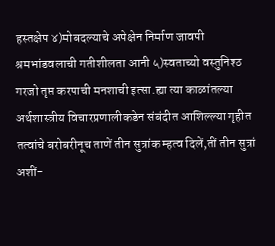हस्तक्षेप ४)मोबदल्याचे अपेक्षेन निर्माण जावपी श्रमभांडवलाची गतीशीलता आनी ५)स्वताच्यो वस्तुनिश्ठ गरजो तृप्त करपाची मनशाची इत्सा.ह्या त्या काळांतल्या अर्थशास्त्रीय विचारप्रणालीकडेन संबंदीत आशिल्ल्या गृहीत तत्वांचे बरोबरीनूच ताणें तीन सुत्रांक म्हत्व दिलें,तीं तीन सुत्रां अशीं-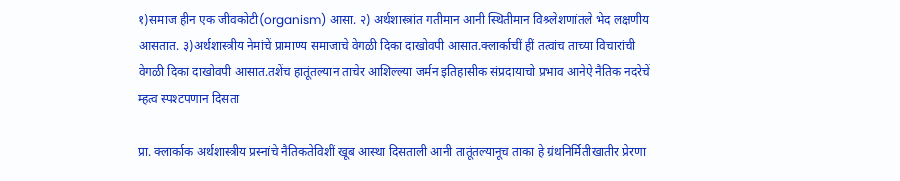१)समाज हीन एक जीवकोटी(organism) आसा. २) अर्थशास्त्रांत गतीमान आनी स्थितीमान विश्र्लेशणांतले भेद लक्षणीय आसतात. ३)अर्थशास्त्रीय नेमांचें प्रामाण्य समाजाचे वेगळी दिका दाखोवपी आसात.क्लार्काचीं हीं तत्वांच ताच्या विचारांची वेगळी दिका दाखोवपी आसात.तशेंच हातूंतल्यान ताचेर आशिल्ल्या जर्मन इतिहासीक संप्रदायाचो प्रभाव आनेऐ नैतिक नदरेचें म्हत्व स्पश्टपणान दिसता

प्रा. क्लार्काक अर्थशास्त्रीय प्रस्नांचे नैतिकतेविशीं खूब आस्था दिसताली आनी तातूंतल्यानूच ताका हे ग्रंथनिर्मितीखातीर प्रेरणा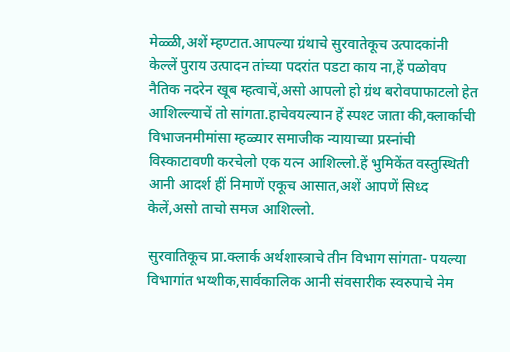मेळ्ळी,अशें म्हण्टात.आपल्या ग्रंथाचे सुरवातेकूच उत्पादकांनी केल्लें पुराय उत्पादन तांच्या पदरांत पडटा काय ना,हें पळोवप नैतिक नदरेन खूब म्हत्वाचें,असो आपलो हो ग्रंथ बरोवपाफाटलो हेत आशिल्ल्याचें तो सांगता.हाचेवयल्यान हें स्पश्ट जाता की,क्लार्काची विभाजनमीमांसा म्हळ्यार समाजीक न्यायाच्या प्रस्नांची विस्काटावणी करचेलो एक यत्न आशिल्लो.हें भुमिकेंत वस्तुस्थिती आनी आदर्श हीं निमाणें एकूच आसात,अशें आपणें सिध्द केलें,असो ताचो समज आशिल्लो.

सुरवातिकूच प्रा.क्लार्क अर्थशास्त्राचे तीन विभाग सांगता- पयल्या विभागांत भय्शीक,सार्वकालिक आनी संवसारीक स्वरुपाचे नेम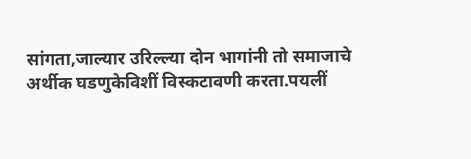सांगता,जाल्यार उरिल्ल्या दोन भागांनी तो समाजाचे अर्थीक घडणुकेविशीं विस्कटावणी करता.पयलीं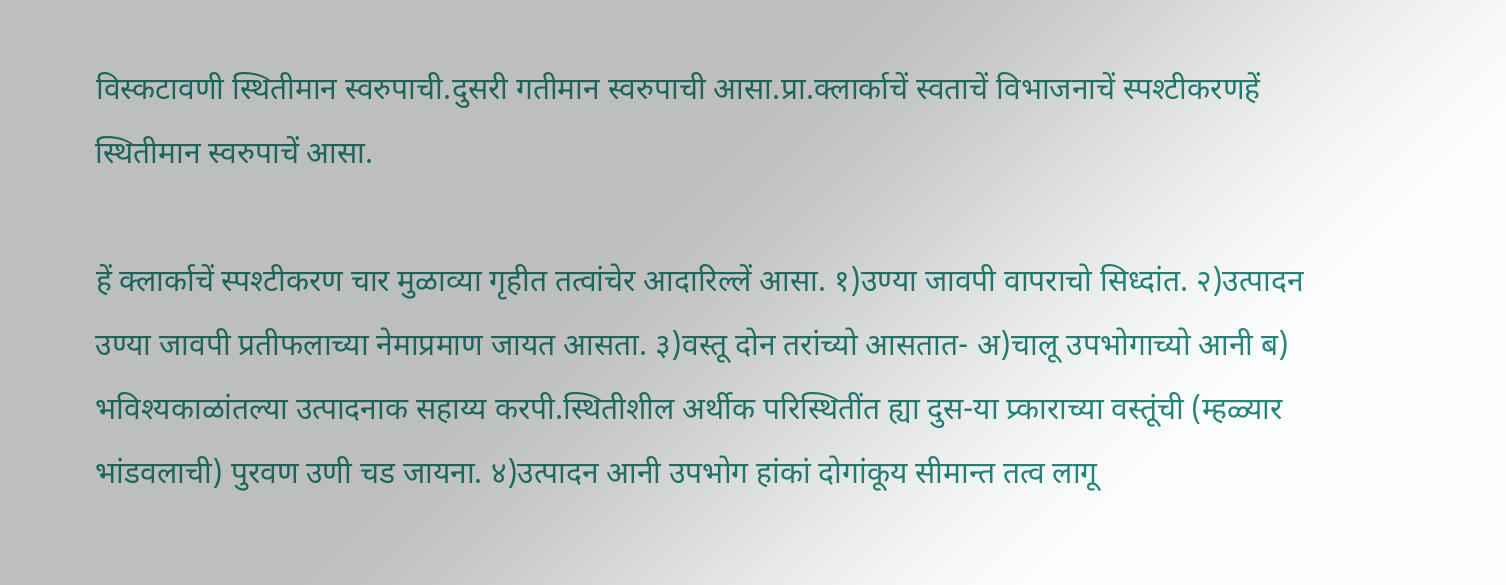विस्कटावणी स्थितीमान स्वरुपाची.दुसरी गतीमान स्वरुपाची आसा.प्रा.क्लार्काचें स्वताचें विभाजनाचें स्पश्टीकरणहें स्थितीमान स्वरुपाचें आसा.

हें क्लार्काचें स्पश्टीकरण चार मुळाव्या गृहीत तत्वांचेर आदारिल्लें आसा. १)उण्या जावपी वापराचो सिध्दांत. २)उत्पादन उण्या जावपी प्रतीफलाच्या नेमाप्रमाण जायत आसता. ३)वस्तू दोन तरांच्यो आसतात- अ)चालू उपभोगाच्यो आनी ब) भविश्यकाळांतल्या उत्पादनाक सहाय्य करपी.स्थितीशील अर्थीक परिस्थितींत ह्या दुस-या प्र्काराच्या वस्तूंची (म्हळ्यार भांडवलाची) पुरवण उणी चड जायना. ४)उत्पादन आनी उपभोग हांकां दोगांकूय सीमान्त तत्व लागू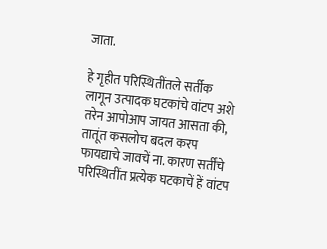जाता.

हे गृहीत परिस्थितींतले सर्तीक लागून उत्पादक घटकांचे वांटप अशे तरेन आपोआप जायत आसता की, तातूंत कसलोच बदल करप फायद्याचे जावचें ना. कारण सर्तींचे परिस्थितींत प्रत्येक घटकाचें हें वांटप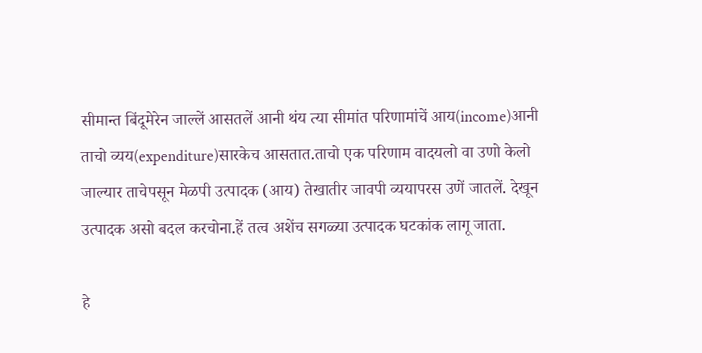सीमान्त बिंदूमेरेन जाल्लें आसतलें आनी थंय त्या सीमांत परिणामांचें आय(income)आनी ताचो व्यय(expenditure)सारकेच आसतात.ताचो एक परिणाम वादयलो वा उणो केलो जाल्यार ताचेपसून मेळपी उत्पादक (आय) तेखातीर जावपी व्ययापरस उणें जातलें. देखून उत्पादक असो बदल करचोना.हें तत्व अशेंच सगळ्या उत्पादक घटकांक लागू जाता.

हे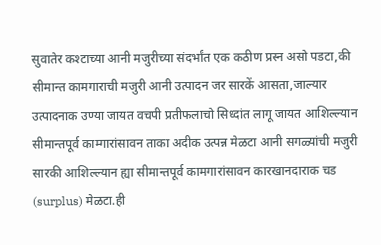सुवातेर कश्टाच्या आनी मजुरीच्या संदर्भांत एक कठीण प्रस्न असो पडटा,की सीमान्त कामगाराची मजुरी आनी उत्पादन जर सारकें आसता,जाल्यार उत्पादनाक उण्या जायत वचपी प्रतीफलाचो सिध्दांत लागू जायत आशिल्ल्यान सीमान्तपूर्व काम्गारांसावन ताका अदीक उत्पन्न मेळटा आनी सगळ्यांची मजुरी सारकी आशिल्ल्यान ह्या सीमान्तपूर्व कामगारांसावन कारखानदाराक चड (surplus) मेळटा.ही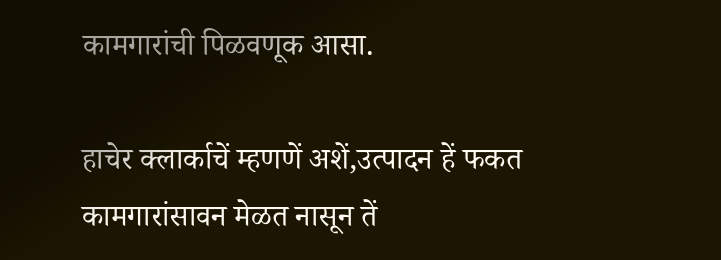कामगारांची पिळवणूक आसा.

हाचेर क्लार्काचें म्हणणें अशें,उत्पादन हें फकत कामगारांसावन मेळत नासून तें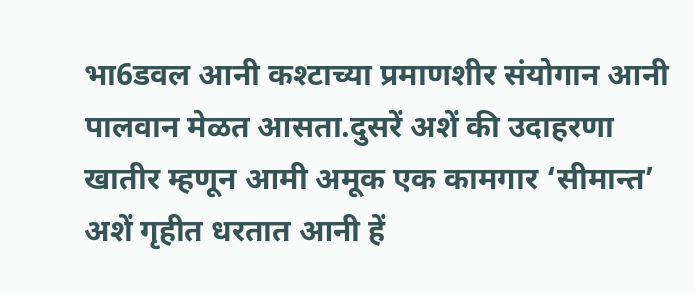भा6डवल आनी कश्टाच्या प्रमाणशीर संयोगान आनी पालवान मेळत आसता.दुसरें अशें की उदाहरणा खातीर म्हणून आमी अमूक एक कामगार ‘सीमान्त’ अशें गृहीत धरतात आनी हें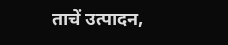ताचें उत्पादन,